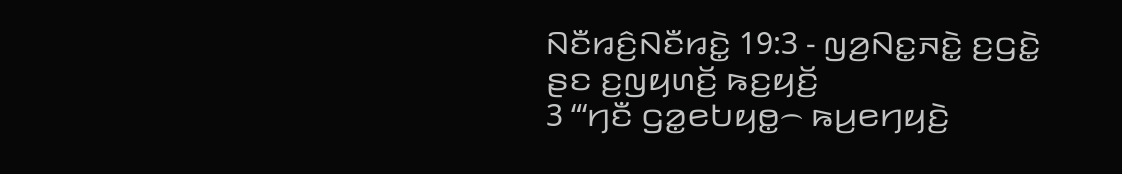ꤡꤢꤪꤙꤢꤨ꤬ꤡꤢꤪꤙꤢꤧ꤭ 19:3 - ꤜꤤ꤬ꤡꤢ꤭ꤏꤢꤧ꤭ ꤢ꤬ꤞꤢꤧ꤭ ꤔꤢ ꤢ꤬ꤜꤟꤛꤢꤩ꤬ ꤒꤢ꤬ꤟꤢꤩ꤬
3 “‘ꤚꤢꤪ ꤞꤤ꤭ꤕꤝꤟꤥ꤭꤮ ꤒꤣ꤬ꤕꤚꤟꤢꤧ꤬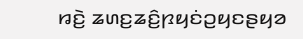ꤙꤢꤧ꤬ ꤘꤛꤢ꤬ꤘꤢꤨ꤬ꤐꤟꤢꤦꤑꤟꤢꤔꤟꤤ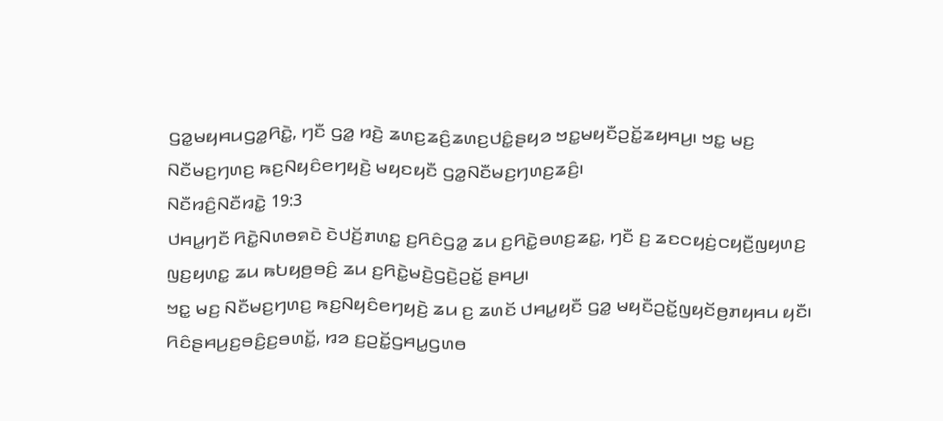ꤞꤤ꤭ꤗꤟꤌꤣꤞꤤ꤭ꤖꤢꤧ꤭, ꤚꤢꤪ ꤞꤤ꤭ ꤙꤢꤧ꤬ ꤘꤛꤢ꤬ꤘꤢꤨ꤬ꤘꤛꤢ꤬ꤓꤢꤨ꤭ꤔꤟꤤ ꤠꤢ꤭ꤗꤟꤢꤪꤑꤢꤩ꤭ꤘꤟꤌꤣ꤬꤯ ꤠꤢ꤭ ꤗꤢ꤬ ꤡꤢꤪꤗꤢ꤬ꤚꤛꤢ꤬ ꤒꤢ꤬ꤡꤟꤢꤨꤕꤚꤟꤢꤧ꤬ ꤗꤟꤢꤟꤢꤪ ꤞꤤ꤭ꤡꤢꤪꤗꤢ꤬ꤚꤛꤢ꤬ꤘꤢꤨ꤬꤯
ꤡꤢꤪꤙꤢꤨ꤬ꤡꤢꤪꤙꤢꤧ꤭ 19:3
ꤓꤌꤣ꤭ꤚꤢꤪ ꤖꤢꤧ꤭ꤡꤛꤥꤎꤢꤧ ꤢꤧꤓꤢꤩ꤬ꤊꤛꤢ꤭ ꤢ꤬ꤖꤢꤨꤞꤤ꤭ ꤘꤣ ꤢ꤬ꤖꤢꤧ꤭ꤋꤛꤢ꤬ꤘꤢ꤭, ꤚꤢꤪ ꤢ꤬ ꤘꤢꤍꤟꤢꤦ꤬ꤍꤟꤢꤪ꤬ꤜꤟꤛꤢ꤬ ꤜꤢ꤬ꤟꤛꤢ꤭ ꤘꤣ ꤒꤝꤟꤥ꤬ꤋꤢꤨ꤬ ꤘꤣ ꤢ꤬ꤖꤢꤧ꤭ꤗꤢꤧ꤬ꤞꤢꤧ꤬ꤑꤢꤩ꤭ ꤔꤌꤣ꤬꤯
ꤠꤢ꤭ ꤗꤢ꤬ ꤡꤢꤪꤗꤢ꤬ꤚꤛꤢ꤬ ꤒꤢ꤬ꤡꤟꤢꤨꤕꤚꤟꤢꤧ꤬ ꤘꤣ ꤢ꤬ ꤘꤛꤢꤩ ꤓꤌꤣ꤭ꤟꤢꤪ ꤞꤤ꤭ ꤗꤟꤢꤪꤑꤢꤩ꤭ꤜꤟꤢꤩꤥ꤬ꤊꤟꤌꤣ ꤟꤢꤪ꤯ ꤖꤢꤨꤔꤌꤣ꤬ꤢ꤬ꤋꤢꤨ꤬ꤢ꤬ꤋꤛꤢꤩ꤭, ꤙꤤ ꤢ꤬ꤑꤢꤩ꤭ꤞꤌꤣ꤭ꤞꤛꤥ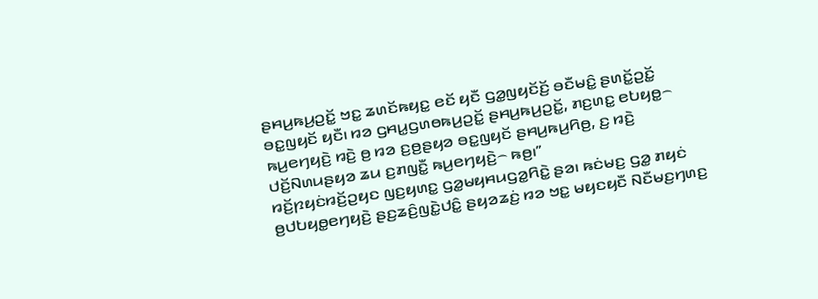ꤔꤌꤣ꤬ꤒꤣ꤬ꤑꤢꤩ꤭ ꤠꤢ꤭ ꤘꤛꤢꤩꤒꤟꤢ꤭ ꤕꤢꤩ ꤟꤢꤪ ꤞꤤ꤭ꤜꤟꤢꤩꤢꤩ꤬ ꤋꤢꤪꤗꤢꤨ꤭ ꤔꤛꤢꤩ꤭ꤑꤢꤩ꤭ ꤋꤢ꤭ꤜꤟꤢꤩ ꤟꤢꤪ꤯ ꤙꤤ ꤞꤌꤣ꤭ꤞꤛꤥꤒꤣ꤬ꤑꤢꤩ꤭ ꤔꤌꤣ꤬ꤒꤣ꤬ꤑꤢꤩ꤭, ꤊꤢ꤬ꤛꤢ꤭ ꤕꤝꤟꤥ꤭꤮ ꤒꤣ꤬ꤕꤚꤟꤢꤧ꤬ ꤙꤢꤧ꤬ ꤥ꤬ ꤙꤤ ꤢ꤬ꤥ꤬ꤔꤟꤤ ꤋꤢ꤭ꤜꤟꤢꤩ ꤔꤌꤣ꤬ꤒꤣ꤬ꤖꤥ꤬, ꤢ꤬ ꤙꤢꤧ꤬ ꤓꤢꤩ꤬ꤡꤛꤣꤔꤟꤤ ꤘꤣ ꤢ꤬ꤊꤜꤢꤪ꤭ ꤒꤣ꤬ꤕꤚꤟꤢꤧ꤬꤮ ꤒꤥ꤬꤯”
ꤙꤢꤩ꤬ꤐꤟꤢꤦꤙꤢꤩ꤬ꤑꤟꤢ ꤜꤢ꤬ꤟꤛꤢ꤭ ꤞꤤ꤭ꤗꤟꤌꤣꤞꤤ꤭ꤖꤢꤧ꤭ ꤔꤤ꤯ ꤒꤢꤦꤗꤢ꤬ ꤞꤤ꤭ ꤊꤟꤢꤦ ꤥ꤬ꤓꤝꤟꤥ꤭ꤕꤚꤟꤢꤧ꤬ ꤔꤢ꤬ꤘꤢꤨ꤬ꤜꤢꤧ꤭ꤓꤢꤨ꤭ ꤔꤟꤤꤘꤢꤦ꤬ ꤙꤤ ꤠꤢ꤭ ꤗꤟꤢꤟꤢꤪ ꤡꤢꤪꤗꤢ꤬ꤚꤛꤢ꤬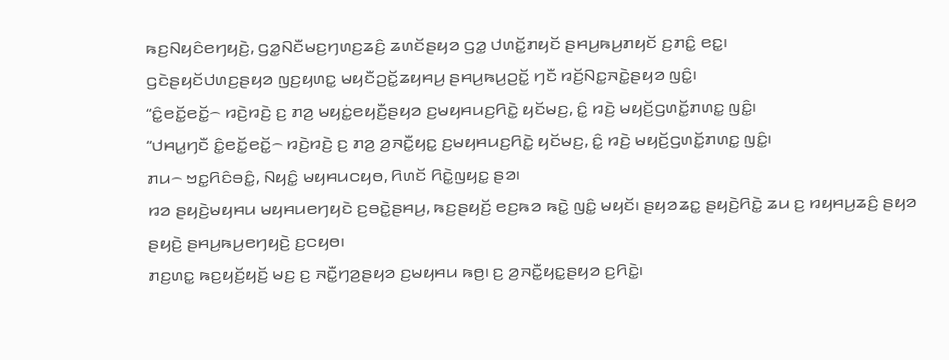ꤒꤢ꤬ꤡꤟꤢꤨꤕꤚꤟꤢꤧ꤬, ꤞꤤ꤭ꤡꤢꤪꤗꤢ꤬ꤚꤛꤢ꤬ꤘꤢꤨ꤬ ꤘꤛꤢꤩꤔꤟꤤ ꤞꤤ꤭ ꤓꤛꤢꤩ꤭ꤊꤟꤢꤩ ꤔꤌꤣ꤬ꤒꤣ꤬ꤊꤟꤢꤩ ꤢ꤬ꤊꤢꤨ꤭ ꤕꤢ꤭꤯
ꤞꤢꤧꤔꤟꤢꤩꤓꤛꤢ꤬ꤔꤟꤤ ꤜꤢ꤬ꤟꤛꤢ꤭ ꤗꤟꤢꤪꤑꤢꤩ꤭ꤘꤟꤌꤣ꤬ ꤔꤌꤣ꤬ꤒꤣ꤬ꤑꤢꤩ꤭ ꤚꤢꤪ ꤙꤢꤩ꤬ꤡꤢ꤭ꤏꤢꤧ꤭ꤔꤟꤤ ꤜꤢꤨ꤭꤯
“ꤢꤨ꤭ꤕꤢꤩ꤭ꤕꤢꤩ꤭꤮ ꤙꤢꤧ꤬ꤙꤢꤧ꤬ ꤢ꤬ ꤊꤤ꤬ ꤗꤟꤢꤦ꤭ꤕꤟꤢꤪ꤬ꤔꤟꤤ ꤢ꤬ꤗꤟꤌꤣꤢ꤬ꤖꤢꤧ꤭ ꤟꤢꤩꤗꤢ꤬, ꤢꤨ꤭ ꤙꤢꤧ꤬ ꤗꤟꤢꤩ꤬ꤞꤛꤢꤩ꤭ꤊꤛꤢ꤭ ꤜꤢꤨ꤭꤯
“ꤓꤌꤣ꤭ꤚꤢꤪ ꤢꤨ꤭ꤕꤢꤩ꤭ꤕꤢꤩ꤭꤮ ꤙꤢꤧ꤬ꤙꤢꤧ꤬ ꤢ꤬ ꤊꤤ꤬ ꤤ꤬ꤏꤢꤪ꤭ꤟꤢ꤭ ꤢ꤬ꤗꤟꤌꤣꤢ꤬ꤖꤢꤧ꤭ ꤟꤢꤩꤗꤢ꤬, ꤢꤨ꤭ ꤙꤢꤧ꤬ ꤗꤟꤢꤩ꤬ꤞꤛꤢꤩ꤭ꤊꤛꤢ꤭ ꤜꤢꤨ꤭꤯
ꤊꤣ꤮ ꤠꤢ꤭ꤖꤢꤨꤋꤢꤨ꤭, ꤡꤟꤢꤨ꤭ ꤗꤟꤌꤣꤍꤟꤥ, ꤖꤛꤢꤩ ꤖꤢꤧ꤭ꤜꤟꤢ꤭ ꤔꤤ꤯
ꤙꤤ ꤔꤟꤢꤧ꤬ꤗꤟꤌꤣ ꤗꤟꤌꤣꤕꤚꤟꤢꤧ ꤢ꤬ꤋꤢꤧ꤭ꤔꤌꤣ꤬, ꤒꤢ꤬ꤔꤟꤢꤩ꤬ ꤕꤢ꤬ꤒꤤ ꤒꤢꤧ꤭ ꤜꤢꤨ꤭ ꤗꤟꤢꤩ꤯ ꤔꤟꤤꤘꤢ꤭ ꤔꤟꤢꤧ꤬ꤖꤢꤧ꤭ ꤘꤣ ꤢ꤬ ꤙꤟꤌꤣ꤬ꤘꤢꤨ꤬ ꤔꤟꤤ ꤔꤟꤢꤧ꤬ ꤔꤌꤣ꤬ꤒꤣ꤬ꤕꤚꤟꤢꤧ꤬ ꤢ꤬ꤍꤟꤥ꤯
ꤊꤢ꤬ꤛꤢ꤭ ꤒꤢ꤬ꤟꤢꤩ꤬ꤟꤢꤩ꤬ ꤗꤢ꤬ ꤢ꤬ ꤏꤢꤪ꤭ꤚꤤ꤬ꤔꤟꤤ ꤢ꤬ꤗꤟꤌꤣ ꤒꤥ꤬꤯ ꤢ꤬ ꤤ꤬ꤏꤢꤪ꤭ꤟꤢ꤭ꤔꤟꤤ ꤢ꤬ꤖꤢꤧ꤭꤯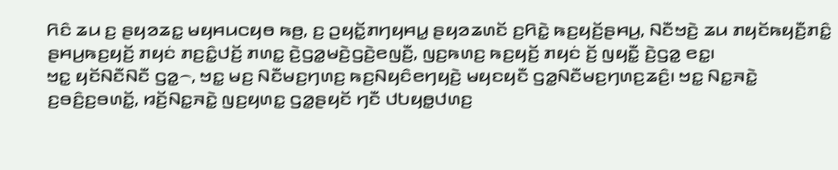ꤖꤢꤨ ꤘꤣ ꤢ꤬ ꤔꤟꤤꤘꤢ꤭ ꤗꤟꤌꤣꤍꤟꤥ ꤒꤥ꤬, ꤢ꤬ ꤑꤟꤢꤩ꤭ꤊꤚꤟꤌꤣ꤭ ꤔꤟꤤꤘꤛꤢꤩ ꤢ꤬ꤖꤢꤧ꤭ ꤒꤢ꤬ꤟꤢꤩ꤬ꤔꤌꤣ꤬, ꤡꤢꤪꤠꤢꤧ꤬ ꤘꤣ ꤊꤟꤢꤩꤒꤟꤢꤪ꤬ꤊꤢꤨ꤭ ꤔꤌꤣ꤬ꤒꤢ꤬ꤟꤢꤩ꤬ ꤊꤟꤢꤦ ꤊꤢ꤬ꤢꤨ꤭ꤓꤢꤩ꤬ ꤊꤛꤢ꤭ ꤢꤧ꤬ꤞꤤ꤭ꤗꤢꤧ꤬ꤞꤢꤧ꤬ꤕꤜꤢꤪ꤬, ꤜꤢ꤬ꤒꤛꤢ꤬ ꤒꤢ꤬ꤟꤢꤩ꤬ ꤊꤟꤢꤦ ꤢꤩ꤬ ꤜꤟꤢꤪ꤭ ꤢꤧ꤬ꤞꤤ꤭ ꤕꤢ꤭꤯
ꤠꤢ꤭ ꤟꤢꤩꤡꤢꤪꤡꤢꤪ ꤞꤤ꤭꤮, ꤠꤢ꤭ ꤗꤢ꤬ ꤡꤢꤪꤗꤢ꤬ꤚꤛꤢ꤬ ꤒꤢ꤬ꤡꤟꤢꤨꤕꤚꤟꤢꤧ꤬ ꤗꤟꤢꤟꤢꤪ ꤞꤤ꤭ꤡꤢꤪꤗꤢ꤬ꤚꤛꤢ꤬ꤘꤢꤨ꤬꤯ ꤠꤢ꤭ ꤡꤢ꤭ꤏꤢꤧ꤭ ꤢ꤬ꤋꤢꤨ꤬ꤢ꤬ꤋꤛꤢꤩ꤭, ꤙꤢꤩ꤬ꤡꤢ꤭ꤏꤢꤧ꤭ ꤜꤢ꤬ꤟꤛꤢ꤭ ꤞꤤ꤭ꤔꤟꤢꤩ ꤚꤢꤪ ꤓꤝꤟꤥ꤭ꤓꤛꤢ꤬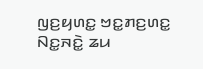ꤜꤢ꤬ꤟꤛꤢ꤭ ꤠꤢ꤭ꤊꤢ꤬ꤛꤢ꤭ ꤡꤢ꤭ꤏꤢꤧ꤭ ꤘꤣ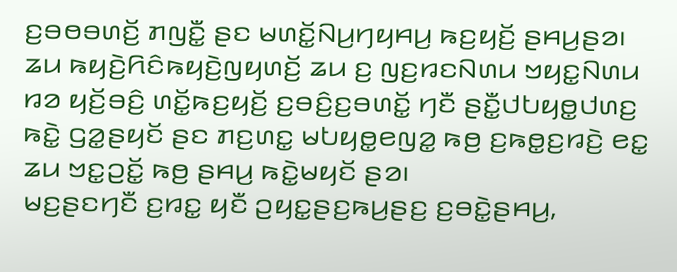ꤢ꤬ꤋꤥꤋꤛꤢꤩ꤬ ꤊꤜꤢꤪ꤭ ꤔꤢ ꤗꤛꤢꤩ꤭ꤡꤣ꤬ꤚꤟꤌꤣ꤬ ꤒꤢ꤬ꤟꤢꤩ꤬ ꤔꤌꤣ꤬ꤔꤤ꤯ ꤘꤣ ꤒꤟꤢꤧ꤬ꤖꤢꤨꤒꤟꤢꤧ꤬ꤜꤟꤛꤢꤩ꤬ ꤘꤣ ꤢ꤬ ꤜꤢ꤬ꤙꤢꤡꤛꤣ ꤠꤟꤢ꤭ꤡꤛꤣ ꤙꤤ ꤟꤢꤩ꤬ꤋꤢꤨ꤬ ꤛꤢꤩ꤭ꤒꤢ꤬ꤟꤢꤩ꤬ ꤢ꤬ꤋꤢꤨ꤬ꤢ꤬ꤋꤛꤢꤩ꤭ ꤚꤢꤪ ꤔꤢꤪ꤭ꤓꤝꤟꤥ꤭ꤓꤛꤢ꤬ ꤒꤢꤧ꤭ ꤞꤤ꤭ꤔꤟꤢꤩ ꤔꤢ ꤊꤢ꤬ꤛꤢ꤭ ꤗꤝꤟꤥ꤭ꤕꤜꤤ꤭ ꤒꤥ꤬ ꤢ꤬ꤒꤥ꤭ꤢ꤬ꤙꤢꤧ꤬ ꤕꤢ꤭ ꤘꤣ ꤠꤢ꤭ꤑꤢꤩ꤭ ꤒꤥ꤬ ꤔꤌꤣ꤬ ꤒꤢꤧ꤭ꤗꤟꤢꤩ ꤔꤤ꤯
ꤗꤢ꤬ꤔꤢꤚꤢꤪ ꤢ꤬ꤙꤢ꤭ ꤟꤢꤪ ꤑꤟꤢ꤭ꤔꤢ꤬ꤒꤣ꤬ꤔꤢ꤬ ꤢ꤬ꤋꤢꤧ꤭ꤔꤌꤣ꤬,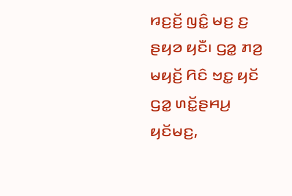ꤙꤢ꤬ꤢꤩ꤬ ꤜꤢꤨ꤭ ꤗꤢ꤬ ꤢ꤬ ꤔꤟꤤ ꤟꤢꤪ꤯ ꤞꤤ꤭ ꤊꤤ꤬ ꤗꤟꤢꤩ꤬ ꤖꤢꤨ ꤠꤢ꤭ ꤟꤢꤩ ꤞꤤ꤭ ꤛꤢꤩ꤭ꤔꤌꤣ꤬ ꤟꤢꤩꤗꤢ꤬,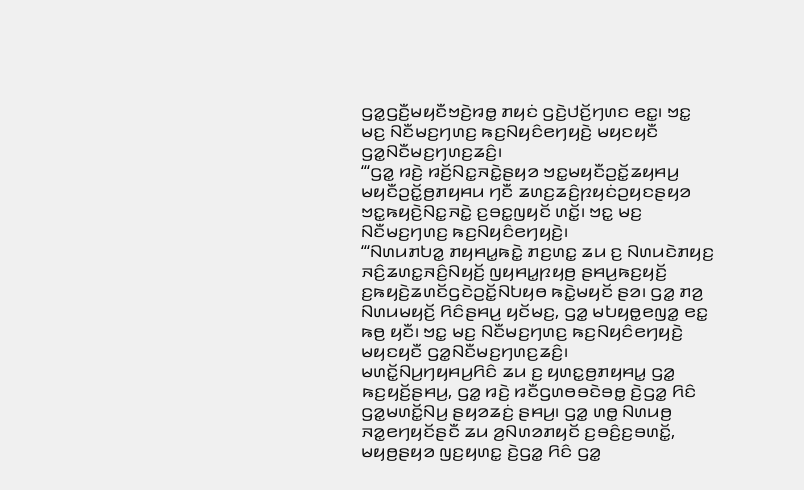ꤞꤤ꤭ꤞꤢꤪ꤬ꤗꤟꤢꤪꤠꤢꤧ꤬ꤙꤥ꤭ ꤊꤟꤢꤦ ꤞꤢꤧ꤬ꤓꤢꤩ꤬ꤚꤛꤢ ꤕꤢ꤭꤯ ꤠꤢ꤭ ꤗꤢ꤬ ꤡꤢꤪꤗꤢ꤬ꤚꤛꤢ꤬ ꤒꤢ꤬ꤡꤟꤢꤨꤕꤚꤟꤢꤧ꤬ ꤗꤟꤢꤟꤢꤪ ꤞꤤ꤭ꤡꤢꤪꤗꤢ꤬ꤚꤛꤢ꤬ꤘꤢꤨ꤬꤯
“‘ꤞꤤ꤭ ꤙꤢꤧ꤬ ꤙꤢꤩ꤬ꤡꤢ꤭ꤏꤢꤧ꤭ꤔꤟꤤ ꤠꤢ꤭ꤗꤟꤢꤪꤑꤢꤩ꤭ꤘꤟꤌꤣ꤬ ꤗꤟꤢꤪꤑꤢꤩ꤭ꤥ꤬ꤊꤟꤌꤣ ꤚꤢꤪ ꤘꤛꤢ꤬ꤘꤢꤨ꤬ꤐꤟꤢꤦꤑꤟꤢꤔꤟꤤ ꤠꤢ꤭ꤒꤟꤢꤧ꤬ꤡꤢ꤭ꤏꤢꤧ꤭ ꤢ꤬ꤋꤢ꤭ꤜꤟꤢꤩ ꤛꤢꤩ꤭꤯ ꤠꤢ꤭ ꤗꤢ꤬ ꤡꤢꤪꤗꤢ꤬ꤚꤛꤢ꤬ ꤒꤢ꤬ꤡꤟꤢꤨꤕꤚꤟꤢꤧ꤬꤯
“‘ꤡꤛꤣꤊꤝꤤ꤭ ꤊꤟꤌꤣ꤭ꤒꤢꤧ꤭ ꤊꤢ꤬ꤛꤢ꤭ ꤘꤣ ꤢ꤬ ꤡꤛꤣꤢꤧꤊꤟꤢ꤬ ꤏꤢꤨ꤬ꤘꤛꤢ꤭ꤏꤢꤨ꤬ꤡꤟꤢꤩ꤬ ꤜꤟꤌꤣ꤭ꤐꤟꤥ꤬ ꤔꤌꤣ꤬ꤒꤢ꤬ꤟꤢꤩ꤬ ꤢ꤬ꤒꤟꤢꤧ꤬ꤘꤛꤢꤩꤞꤢꤧꤑꤢꤩ꤭ꤡꤝꤟꤥ ꤒꤢꤧ꤭ꤗꤟꤢꤩ ꤔꤤ꤯ ꤞꤤ꤭ ꤊꤤ꤬ ꤡꤛꤣꤗꤟꤢꤩ꤬ ꤖꤢꤨꤔꤌꤣ꤬ ꤟꤢꤩꤗꤢ꤬, ꤞꤤ꤭ ꤗꤝꤟꤥ꤭ꤕꤜꤤ꤭ ꤕꤢ꤭ ꤒꤥ꤬ ꤟꤢꤪ꤯ ꤠꤢ꤭ ꤗꤢ꤬ ꤡꤢꤪꤗꤢ꤬ꤚꤛꤢ꤬ ꤒꤢ꤬ꤡꤟꤢꤨꤕꤚꤟꤢꤧ꤬ ꤗꤟꤢꤟꤢꤪ ꤞꤤ꤭ꤡꤢꤪꤗꤢ꤬ꤚꤛꤢ꤬ꤘꤢꤨ꤬꤯
ꤗꤛꤢꤩ꤭ꤡꤣ꤬ꤚꤟꤌꤣ꤬ꤖꤢꤨ ꤘꤣ ꤢ꤬ ꤟꤛꤢ꤭ꤥ꤬ꤊꤟꤌꤣ꤭ ꤞꤤ꤭ ꤒꤢ꤬ꤟꤢꤩ꤬ꤔꤌꤣ꤬, ꤞꤤ꤭ ꤙꤢꤧ꤬ ꤙꤢꤪꤞꤛꤥꤋꤢꤧꤋꤥ꤭ ꤢꤧ꤬ꤞꤤ꤭ ꤖꤢꤨ ꤞꤤ꤭ꤗꤛꤢꤩ꤭ꤡꤣ꤬ ꤔꤟꤤꤘꤢꤦ꤬ ꤔꤌꤣ꤬꤯ ꤞꤤ꤭ ꤛꤥ꤭ ꤡꤛꤣꤥ꤬ ꤏꤤ꤭ꤕꤚꤟꤢꤩꤔꤢꤪ ꤘꤣ ꤤ꤬ꤡꤛꤤꤊꤟꤢꤩ ꤢ꤬ꤋꤢꤨ꤬ꤢ꤬ꤋꤛꤢꤩ꤭, ꤗꤟꤥ꤬ꤔꤟꤤ ꤜꤢ꤬ꤟꤛꤢ꤭ ꤢꤧ꤬ꤞꤤ꤭ ꤖꤢꤨ ꤞꤤ꤭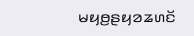ꤗꤟꤥ꤬ꤔꤟꤤꤘꤛꤢꤩ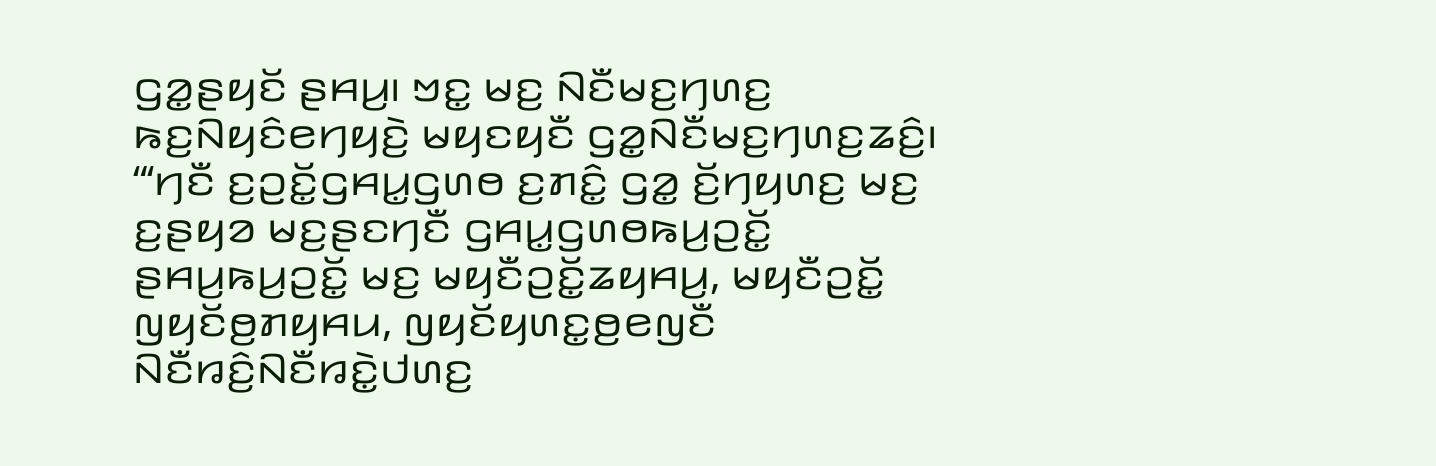ꤞꤤ꤭ꤔꤟꤢꤩ ꤔꤌꤣ꤬꤯ ꤠꤢ꤭ ꤗꤢ꤬ ꤡꤢꤪꤗꤢ꤬ꤚꤛꤢ꤬ ꤒꤢ꤬ꤡꤟꤢꤨꤕꤚꤟꤢꤧ꤬ ꤗꤟꤢꤟꤢꤪ ꤞꤤ꤭ꤡꤢꤪꤗꤢ꤬ꤚꤛꤢ꤬ꤘꤢꤨ꤬꤯
“‘ꤚꤢꤪ ꤢ꤬ꤑꤢꤩ꤭ꤞꤌꤣ꤭ꤞꤛꤥ ꤢ꤬ꤊꤢꤨ꤭ ꤞꤤ꤭ ꤢꤩ꤬ꤚꤟꤛꤢ꤬ ꤗꤢ꤬ ꤢ꤬ꤔꤟꤤ ꤗꤢ꤬ꤔꤢꤚꤢꤪ ꤞꤌꤣ꤭ꤞꤛꤥꤒꤣ꤬ꤑꤢꤩ꤭ ꤔꤌꤣ꤬ꤒꤣ꤬ꤑꤢꤩ꤭ ꤗꤢ꤬ ꤗꤟꤢꤪꤑꤢꤩ꤭ꤘꤟꤌꤣ꤬, ꤗꤟꤢꤪꤑꤢꤩ꤭ ꤜꤟꤢꤩꤥ꤬ꤊꤟꤌꤣ, ꤜꤟꤢꤩꤟꤛꤢ꤭ꤥ꤬ꤕꤜꤢꤪ ꤡꤢꤪꤙꤢꤨ꤬ꤡꤢꤪꤙꤢꤧ꤭ꤓꤛꤢ꤬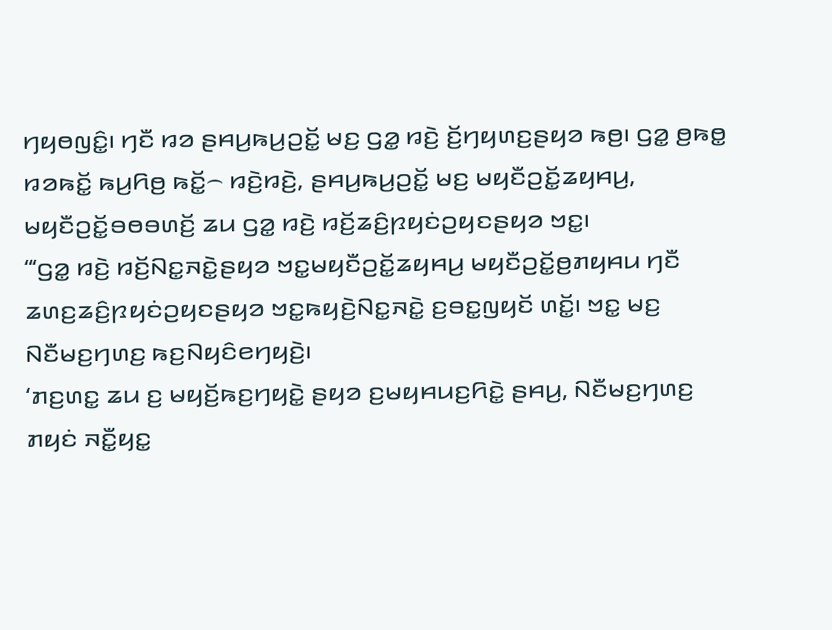ꤚꤟꤥꤜꤢꤨ꤭꤯ ꤚꤢꤪ ꤙꤤ ꤔꤌꤣ꤬ꤒꤣ꤬ꤑꤢꤩ꤭ ꤗꤢ꤬ ꤞꤤ꤭ ꤙꤢꤧ꤬ ꤢꤩ꤬ꤚꤟꤛꤢ꤬ꤔꤟꤤ ꤒꤥ꤬꤯ ꤞꤤ꤭ ꤥ꤬ꤒꤥ꤭ ꤙꤤꤒꤢꤩ꤭ ꤒꤣ꤬ꤖꤥ꤬ ꤒꤢꤩ꤭꤮ ꤙꤢꤧ꤬ꤙꤢꤧ꤬, ꤔꤌꤣ꤬ꤒꤣ꤬ꤑꤢꤩ꤭ ꤗꤢ꤬ ꤗꤟꤢꤪꤑꤢꤩ꤭ꤘꤟꤌꤣ꤬, ꤗꤟꤢꤪꤑꤢꤩ꤭ꤋꤥꤋꤛꤢꤩ꤬ ꤘꤣ ꤞꤤ꤭ ꤙꤢꤧ꤬ ꤙꤢꤩ꤬ꤘꤢꤨ꤬ꤐꤟꤢꤦꤑꤟꤢꤔꤟꤤ ꤠꤢ꤭꤯
“‘ꤞꤤ꤭ ꤙꤢꤧ꤬ ꤙꤢꤩ꤬ꤡꤢ꤭ꤏꤢꤧ꤭ꤔꤟꤤ ꤠꤢ꤭ꤗꤟꤢꤪꤑꤢꤩ꤭ꤘꤟꤌꤣ꤬ ꤗꤟꤢꤪꤑꤢꤩ꤭ꤥ꤬ꤊꤟꤌꤣ ꤚꤢꤪ ꤘꤛꤢ꤬ꤘꤢꤨ꤬ꤐꤟꤢꤦꤑꤟꤢꤔꤟꤤ ꤠꤢ꤭ꤒꤟꤢꤧ꤬ꤡꤢ꤭ꤏꤢꤧ꤭ ꤢ꤬ꤋꤢ꤭ꤜꤟꤢꤩ ꤛꤢꤩ꤭꤯ ꤠꤢ꤭ ꤗꤢ꤬ ꤡꤢꤪꤗꤢ꤬ꤚꤛꤢ꤬ ꤒꤢ꤬ꤡꤟꤢꤨꤕꤚꤟꤢꤧ꤬꤯
‘ꤊꤢ꤬ꤛꤢ꤭ ꤘꤣ ꤢ꤬ ꤗꤟꤢꤩ꤬ꤒꤢ꤬ꤚꤟꤢꤧ꤭ ꤔꤟꤤ ꤢ꤬ꤗꤟꤌꤣꤢ꤬ꤖꤢꤧ꤭ ꤔꤌꤣ꤬, ꤡꤢꤪꤗꤢ꤬ꤚꤛꤢ꤬ ꤊꤟꤢꤦ ꤏꤢꤪ꤭ꤟꤢ꤭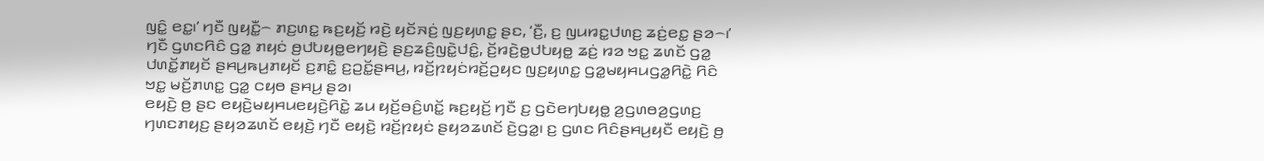ꤜꤢꤨ꤭ ꤕꤢ꤭꤯’ ꤚꤢꤪ ꤜꤟꤢꤪ꤭꤮ ꤊꤢ꤬ꤛꤢ꤭ ꤒꤢ꤬ꤟꤢꤩ꤬ ꤙꤢꤧ꤬ ꤟꤢꤩꤏꤢꤦ꤬ ꤜꤢ꤬ꤟꤛꤢ꤭ ꤔꤢ, ‘ꤢꤪ꤬, ꤢ꤬ ꤜꤣꤙꤢ꤭ꤓꤛꤢ꤬ ꤘꤢꤦ꤬ꤕꤢ꤭ ꤔꤤ꤮꤯’
ꤚꤢꤪ ꤞꤛꤢꤖꤢꤨ ꤞꤤ꤭ ꤊꤟꤢꤦ ꤥ꤬ꤓꤝꤟꤥ꤭ꤕꤚꤟꤢꤧ꤬ ꤔꤢ꤬ꤘꤢꤨ꤬ꤜꤢꤧ꤭ꤓꤢꤨ꤭, ꤢꤩ꤬ꤙꤢꤧ꤬ꤥ꤭ꤓꤝꤟꤥ꤭ ꤘꤢꤦ꤬ ꤙꤤ ꤠꤢ꤭ ꤘꤛꤢꤩ ꤞꤤ꤭ ꤓꤛꤢꤩ꤭ꤊꤟꤢꤩ ꤔꤌꤣ꤬ꤒꤣ꤬ꤊꤟꤢꤩ ꤢ꤬ꤊꤢꤨ꤭ ꤢ꤬ꤑꤢꤩ꤭ꤔꤌꤣ꤬, ꤙꤢꤩ꤬ꤐꤟꤢꤦꤙꤢꤩ꤬ꤑꤟꤢ ꤜꤢ꤬ꤟꤛꤢ꤭ ꤞꤤ꤭ꤗꤟꤌꤣꤞꤤ꤭ꤖꤢꤧ꤭ ꤖꤢꤨ ꤠꤢ꤭ ꤗꤢꤩ꤬ꤊꤛꤢ꤭ ꤞꤤ꤭ ꤍꤟꤥ ꤔꤌꤣ꤬ ꤔꤤ꤯
ꤕꤟꤢꤧ꤬ ꤥ꤬ ꤔꤢ ꤕꤟꤢꤧ꤬ꤗꤟꤌꤣꤕꤟꤢꤧ꤬ꤖꤢꤧ꤭ ꤘꤣ ꤟꤢꤩ꤬ꤋꤢꤨ꤬ꤛꤢꤩ꤭ ꤒꤢ꤬ꤟꤢꤩ꤬ ꤚꤢꤪ ꤢ꤬ ꤞꤢꤧꤕꤚꤝꤟꤥ꤭ ꤤ꤬ꤞꤛꤥꤤ꤬ꤞꤛꤢ꤬ ꤚꤛꤢꤊꤟꤢ꤬ ꤔꤟꤤꤘꤛꤢꤩ ꤕꤟꤢꤧ꤬ ꤚꤢꤪ ꤕꤟꤢꤧ꤬ ꤙꤢꤩ꤬ꤐꤟꤢꤦ ꤔꤟꤤꤘꤛꤢꤩ ꤢꤧ꤬ꤞꤤ꤭꤯ ꤢ꤬ ꤞꤛꤢ ꤖꤢꤨꤔꤌꤣ꤬ꤟꤢꤪ ꤕꤟꤢꤧ꤬ ꤥ꤬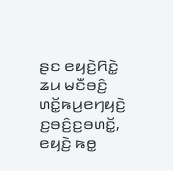ꤔꤢ ꤕꤟꤢꤧ꤬ꤖꤢꤧ꤭ ꤘꤣ ꤗꤢꤪꤋꤢꤨ꤬ ꤛꤢꤩ꤭ꤒꤣ꤬ꤕꤚꤟꤢꤧ꤬ ꤢ꤬ꤋꤢꤨ꤬ꤢ꤬ꤋꤛꤢꤩ꤭, ꤕꤟꤢꤧ꤬ ꤒꤥ꤭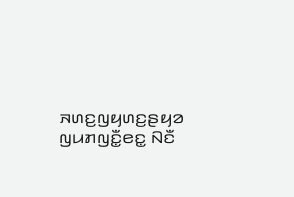ꤏꤛꤢ꤬ꤜꤟꤛꤢ꤬ꤔꤟꤤ ꤜꤣꤊꤜꤢꤪ꤭ꤕꤢ꤭ ꤡꤢꤪ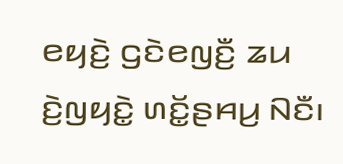ꤕꤟꤢꤧ꤬ ꤞꤢꤧꤕꤜꤢꤪ꤬ ꤘꤣ ꤢꤧ꤬ꤜꤟꤢꤧ꤭ ꤛꤢꤩ꤭ꤔꤌꤣ꤬ ꤡꤢꤪ꤯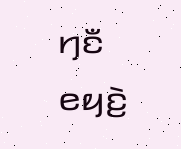ꤚꤢꤪ ꤕꤟꤢꤧ꤬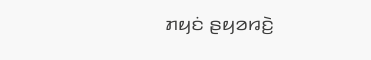ꤊꤟꤢꤦ ꤔꤟꤤꤙꤢꤧ꤬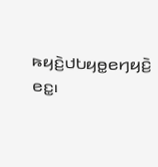ꤒꤟꤢꤧ꤬ꤓꤝꤟꤥ꤭ꤕꤚꤟꤢꤧ꤬ ꤕꤢ꤭꤯